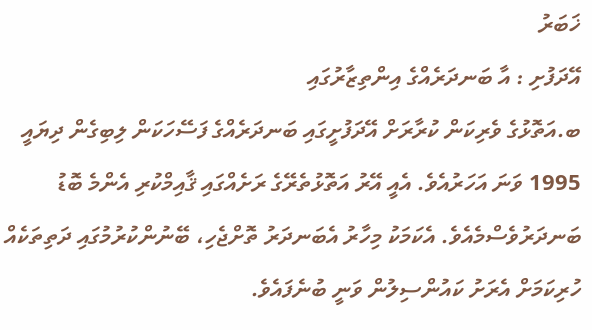ޚަބަރު
އޭދަފުށި : އާ ބަނދަރެއްގެ އިންތިޒާރުގައި
ބ.އަތޮޅުގެ ވެރިކަން ކުރާރަށް އޭދަފުށީގައި ބަނދަރެއްގެ ފަސޭހަކަން ލިބިގެން ދިޔައީ 1995 ވަނަ އަހަރުއެވެ. އެއީ އޭރު އަތޮޅުތެރޭގެ ރަށެއްގައި ޤާއިމްކުރި އެންމެ ބޮޑު ބަނދަރުވެސްމެއެވެ. އެކަމަކު މިހާރު އެބަނދަރު ތޮށްޖެހި، ބޭނުންކުރުމުގައި ދަތިތަކެއް ހުރިކަމަށް އެރަށު ކައުންސިލުން ވަނީ ބުނެފައެވެ.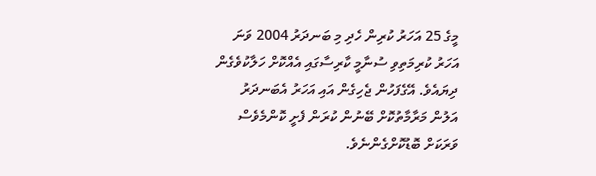މީގެ 25 އަހަރު ކުރިން ހެދި މި ބަނދަރު 2004 ވަނަ އަހަރު ކުރިމަތިވި ސުނާމީ ކާރިސާގައި އެއްކޮށް ހަލާކުވެގެން ދިޔައެވެ. އޭގެފަހުން ޖެހިގެން އައި އަހަރު އެބަނދަރު އަލުން މަރާމާތުކޮށް ބޭނުން ކުރަން ފެށީ ކޮންމެވެސް ވަރަކަށް ބޮޑުކޮށްގެންނެވެ.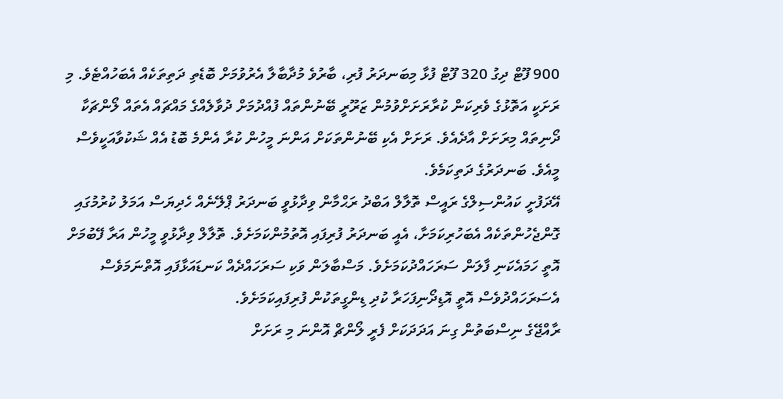900 ފޫޓް ދިގު 320 ފޫޓް ފުޅާ މިބަނދަރު ފުރި، ބާރުވެ މުދާބާލާ އެރުވުމަށް ބޮޑެތި ދަތިތަކެއް އެބަހުއްޓެވެ. މި ރަށަކީ އަތޮޅުގެ ވެރިކަން ކުރާރަށަށްވުމުން ޒަރޫރީ ބޭނުންތައް ފުއްދުމަށް ދުވާލެއްގެ މައްޗައް އެތައް ލޯންޗަކާ ދޯނިތައް މިރަށަށް އާދެއެވެ. ރަށަށް އެކި ބޭނުންތަކަށް އަންނަ މީހުން ކުރާ އެންމެ ބޮޑު އެއް ޝަކުވާއަކީވެސް މީއެވެ. ބަނދަރުގެ ދަތިކަމެވެ.
އޭދަފުށީ ކައުންސިލްގެ ރައީސް ތޮލާލް އަބްދު ރަޙްމާން ވިދާޅުވީ ބަނދަރު ޕްލޭނެއް ހެދިޔަސް އަމަލު ކުރުމުގައި ގޮންޖެހުންތަކެއް އެބަހުރިކަމަށާ، އެއީ ބަނދަރު ފުރިފައި އޮތުމުންކަމަށެވެ. ތޮލާލް ވިދާޅުވީ މީހުން އަރާ ފޭބުމަށް އޮތީ ހަމައެކަނި ފާލަން ސަރަހައްދުކަމަށެވެ. މަސްބާލަން ވަކި ސަރަހައްދެއް ކަނޑައަޅާފައި އޮތްނަމަވެސް އެސަރަހައްދުވެސް އޮތީ އޮޑިދޯނިފަހަރާ ކުދި ޑިންގީތަކުން ފުރިފައިކަމަށެވެ.
ރާއްޖޭގެ ނިސްބަތުން ގިނަ އަދަދަކަށް ފެރީ ލޯންޗް އޮންނަ މި ރަށަށް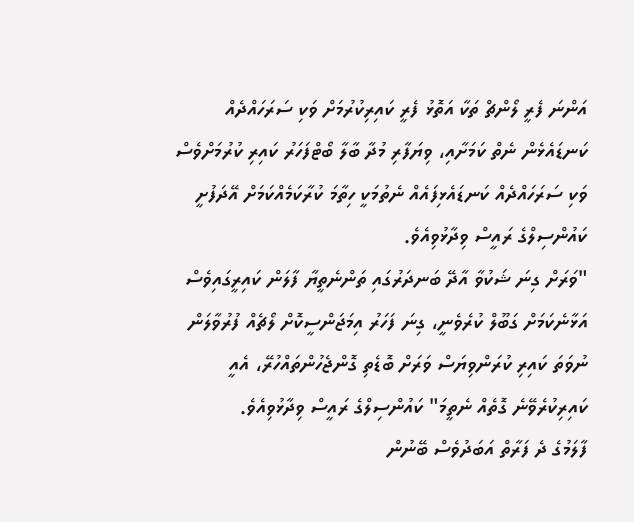އަންނަ ފެރީ ލޯންޗް ތަކާ އަތޮޅު ފެރީ ކައިރިކުރުމަށް ވަކި ސަރަހައްދެއް ކަނޑައެޅެން ނެތް ކަމަށާއި، ވިޔަފާރި މުދާ ބާލާ ބޯޓްފަހަރު ކައިރި ކުރުމަށްވެސް ވަކި ސަރަހައްދެއް ކަނޑައެޅިފައެއް ނެތުމަކީ ހިތާމަ ކުރާކަމެއްކަމަށް އޭދަފުށީ ކައުންސިލްގެ ރައީސް ވިދާޅުވިއެވެ.
"ވަރަށް ގިނަ ޝަކުވާ އާދޭ ބަނދަރުގައި ތަންނެތީޔާ ފާލަން ކައިރީގައިވެސް އަޅާނެކަމަށް ގަބޫލް ކުރެވެނީ، ގިނަ ފަހަރު އިމަޖަންސީކޮށް ލޯޗެއް ފުރުވާލަން ނުވަތަ ކައިރި ކުރަންވިޔަސް ވަރަށް ބޮޑެތި ގޮންޖެހުންތައްހުރޭ، އެއީ ކައިރިކުރެވޭނެ ގޮތެއް ނެތީމަ" ކައުންސިލްގެ ރައީސް ވިދާޅުވިއެވެ.
ފާލަމުގެ ދެ ފަރާތް އަބަދުވެސް ބޭނުން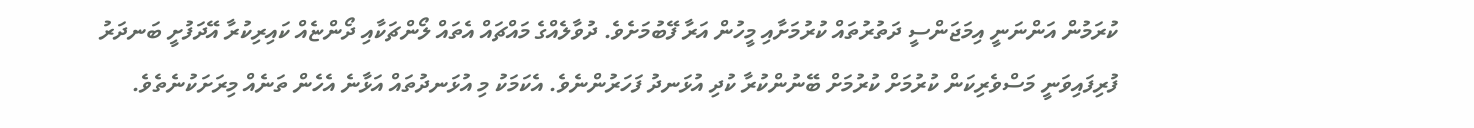ކުރަމުން އަންނަނީ އިމަޖަންސީ ދަތުރުތައް ކުރުމަށާއި މީހުން އަރާ ފޭބުމަށެވެ. ދުވާލެއްގެ މައްޗައް އެތައް ލޯންޗަކާއި ދޯންޏެއް ކައިރިކުރާ އޭދަފުށީ ބަނދަރު ފުރިފައިވަނީ މަސްވެރިކަން ކުރުމަށް ކުރުމަށް ބޭނުންކުރާ ކުދި އުޅަނދު ފަހަރުންނެވެ. އެކަމަކު މި އުޅަނދުތައް އަޅާނެ އެހެން ތަނެއް މިރަށަކުނެތެވެ.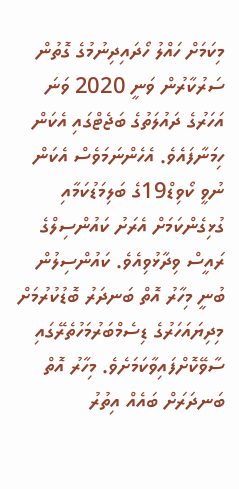މިކަމަށް ހައްލު ހޯދައިދިނުމުގެ ގޮތުން ސަރުކާރުން ވަނީ 2020 ވަނަ އަހަރުގެ ދައުލަތުގެ ބަޖެޓްގައި އެކަން ހިމަނާފައެވެ. އެހެންނަމަވެސް އެކަން ނުވީ ކޯވިޑް19ގެ ބަލިމަޑުކަމާއި ގުޅިގެންކަމަށް އެރަށު ކައުންސިލްގެ ރައީސް ވިދާޅުވިއެވެ. ކައުންސިލުން ބުނީ މިހާރު އޮތް ބަނދަރު ބޮޑުކުރުމަށް މިދިޔައަހަރުގެ ޑިސެމްބަރުމަހުތެރޭގައި ސާވޭކޮށްފައިވާކަމަށެވެ. މިހާރު އޮތް ބަނދަރަށް ބައެއް އިތުރު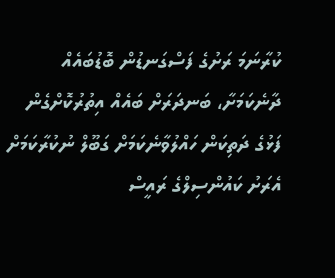ކުރާނަމަ ރަށުގެ ފަސްގަނޑުން ބޮޑުބައެއް ދާނެކަމަށާ، ބަނދަރަށް ބައެއް އިތުރުކޮށްގެން ފަޅުގެ ދަތިކަން ހައްލުވާނެކަމަށް ގަބޫލް ނުކުރާކަމަށް އެރަށު ކައުންސިލްގެ ރައީސް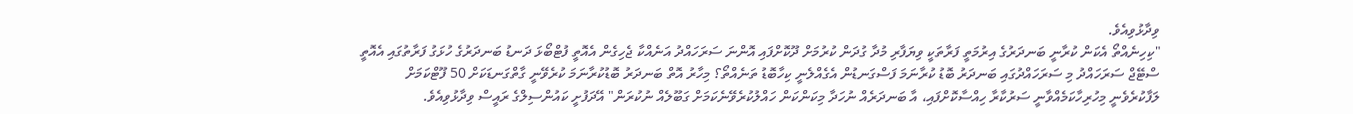ވިދާޅުވިއެވެ.
"ކިހިނެއްތޯ އެކަން ކުރާނީ ބަނދަރުގެ އިރުމަތީ ފަރާތަކީ ވިޔަފާރި މުދާ ގުދަން ކުރުމަށް ދޫކޮށްފައި އޮންނަ ސަރަހައްދު އަނެއްކާ ޖެހިގެން އެއޮތީ ފުޓްބޯޅަ ދަނޑު ބަނދަރުގެ ހުޅަގު ފަރާތުގައި އެއޮތީ ސްޓޭޖް ސަރަހައްދު މި ސަރަހައްދުގައި ބަނދަރު ބޮޑު ކުރާނަމަ ފަސްގަނޑުން އެގެއްލެނީ ކިހާބޮޑު ތަނެއްތޯ؟ މިހާރު އޮތް ބަނދަރު ބޮޑުކުރާނަމަ ކުރެވޭނީ ގާތްގަނޑަކަށް 50 ފޫޓްކަމަށް ލަފާކުރެވެނީ މިހުރިހާކަމެއްވާނީ ސަރުކާރާ ހިއްސާކޮށްފައި، އާ ބަނދަރެއް ނުހަދާ މިކަންކަން ހައްލުކުރެވޭނެކަމަށް ގަބޫލެއް ނުކުރަން" އޭދަފުށީ ކައުންސިލްގެ ރައީސް ވިދާޅުވިއެވެ.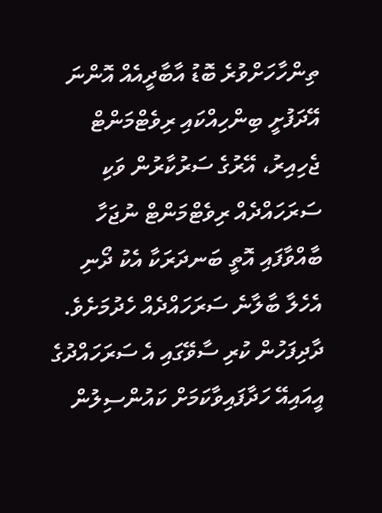ތިންހާހަށްވުރެ ބޮޑު އާބާދީއެއް އޮންނަ އޭދަފުށީ ބިންހިއްކައި ރިވެޓްމަންޓް ޖެހިއިރު، އޭރުގެ ސަރުކާރުން ވަކި ސަރަހައްދެއް ރިވެޓްމަންޓް ނުޖަހާ ބާއްވާފައި އޮތީ ބަނދަރަކާ އެކު ދޯނި އެހެލާ ބާލާނެ ސަރަހައްދެއް ހެދުމަށެވެ. ދާދިފަހުން ކުރި ސާވޭގައި އެ ސަރަހައްދުގެ އީއައިއޭ ހަދާފައިވާކަމަށް ކައުންސިލުން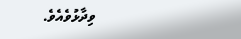ވިދާޅުވެއެވެ.